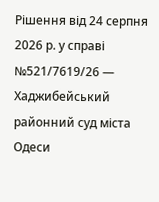Рішення від 24 серпня 2026 р. у справі №521/7619/26 — Хаджибейський районний суд міста Одеси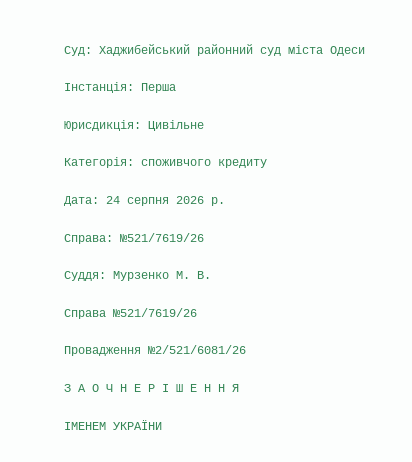Суд: Хаджибейський районний суд міста Одеси

Інстанція: Перша

Юрисдикція: Цивільне

Категорія: споживчого кредиту

Дата: 24 серпня 2026 р.

Справа: №521/7619/26

Суддя: Мурзенко М. В.

Справа №521/7619/26

Провадження №2/521/6081/26

З А О Ч Н Е Р І Ш Е Н Н Я

ІМЕНЕМ УКРАЇНИ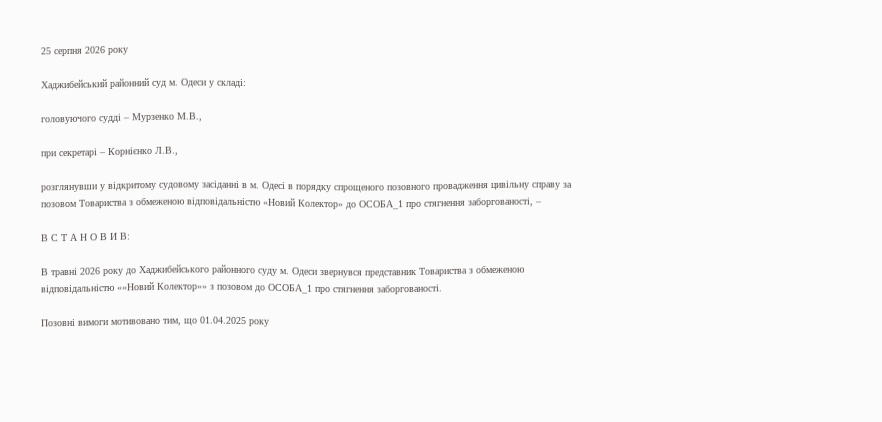25 серпня 2026 року

Хаджибейський районний суд м. Одеси у складі:

головуючого судді – Мурзенко М.В.,

при секретарі – Корнієнко Л.В.,

розглянувши у відкритому судовому засіданні в м. Одесі в порядку спрощеного позовного провадження цивільну справу за позовом Товариства з обмеженою відповідальністю «Новий Колектор» до ОСОБА_1 про стягнення заборгованості, –

В С Т А Н О В И В:

В травні 2026 року до Хаджибейського районного суду м. Одеси звернувся представник Товариства з обмеженою відповідальністю ««Новий Колектор»» з позовом до ОСОБА_1 про стягнення заборгованості.

Позовні вимоги мотивовано тим, що 01.04.2025 року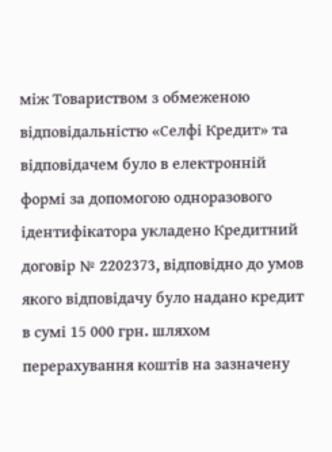між Товариством з обмеженою відповідальністю «Селфі Кредит» та відповідачем було в електронній формі за допомогою одноразового ідентифікатора укладено Кредитний договір № 2202373, відповідно до умов якого відповідачу було надано кредит в сумі 15 000 грн. шляхом перерахування коштів на зазначену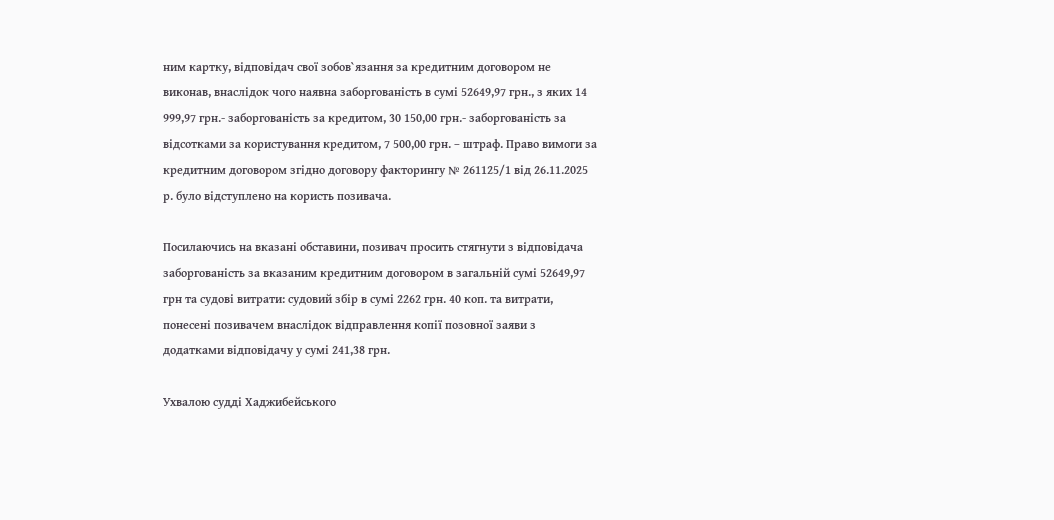ним картку, відповідач свої зобов`язання за кредитним договором не виконав, внаслідок чого наявна заборгованість в сумі 52649,97 грн., з яких 14 999,97 грн.- заборгованість за кредитом, 30 150,00 грн.- заборгованість за відсотками за користування кредитом, 7 500,00 грн. – штраф. Право вимоги за кредитним договором згідно договору факторингу № 261125/1 від 26.11.2025 р. було відступлено на користь позивача.

Посилаючись на вказані обставини, позивач просить стягнути з відповідача заборгованість за вказаним кредитним договором в загальній сумі 52649,97 грн та судові витрати: судовий збір в сумі 2262 грн. 40 коп. та витрати, понесені позивачем внаслідок відправлення копії позовної заяви з додатками відповідачу у сумі 241,38 грн.

Ухвалою судді Хаджибейського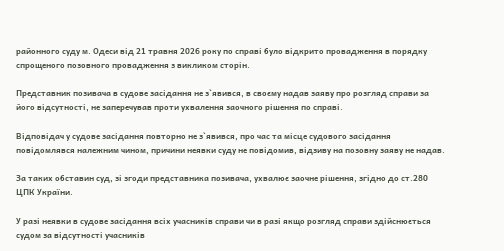районного суду м. Одеси від 21 травня 2026 року по справі було відкрито провадження в порядку спрощеного позовного провадження з викликом сторін.

Представник позивача в судове засідання не з`явився, в своєму надав заяву про розгляд справи за його відсутності, не заперечував проти ухвалення заочного рішення по справі.

Відповідач у судове засідання повторно не з`явився, про час та місце судового засідання повідомлявся належним чином, причини неявки суду не повідомив, відзиву на позовну заяву не надав.

За таких обставин суд, зі згоди представника позивача, ухвалює заочне рішення, згідно до ст.280 ЦПК України.

У разі неявки в судове засідання всіх учасників справи чи в разі якщо розгляд справи здійснюється судом за відсутності учасників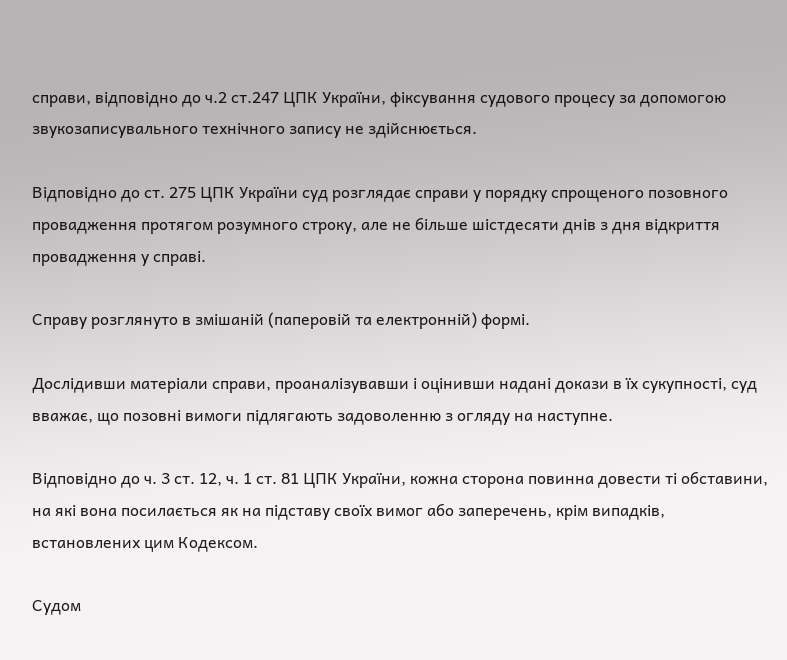справи, відповідно до ч.2 ст.247 ЦПК України, фіксування судового процесу за допомогою звукозаписувального технічного запису не здійснюється.

Відповідно до ст. 275 ЦПК України суд розглядає справи у порядку спрощеного позовного провадження протягом розумного строку, але не більше шістдесяти днів з дня відкриття провадження у справі.

Справу розглянуто в змішаній (паперовій та електронній) формі.

Дослідивши матеріали справи, проаналізувавши і оцінивши надані докази в їх сукупності, суд вважає, що позовні вимоги підлягають задоволенню з огляду на наступне.

Відповідно до ч. 3 ст. 12, ч. 1 ст. 81 ЦПК України, кожна сторона повинна довести ті обставини, на які вона посилається як на підставу своїх вимог або заперечень, крім випадків, встановлених цим Кодексом.

Судом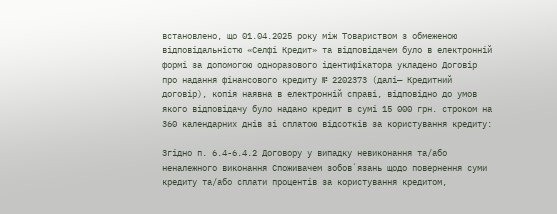встановлено, що 01.04.2025 року між Товариством з обмеженою відповідальністю «Селфі Кредит» та відповідачем було в електронній формі за допомогою одноразового ідентифікатора укладено Договір про надання фінансового кредиту № 2202373 (далі— Кредитний договір), копія наявна в електронній справі, відповідно до умов якого відповідачу було надано кредит в сумі 15 000 грн. строком на 360 календарних днів зі сплатою відсотків за користування кредиту:

Згідно п. 6.4-6.4.2 Договору у випадку невиконання та/або неналежного виконання Споживачем зобов`язань щодо повернення суми кредиту та/або сплати процентів за користування кредитом,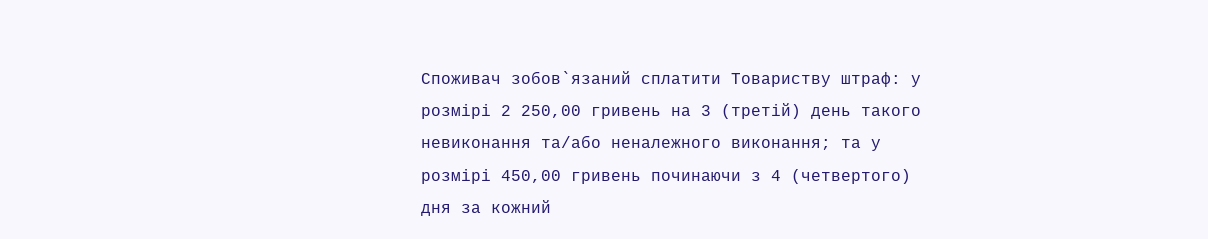Споживач зобов`язаний сплатити Товариству штраф: у розмірі 2 250,00 гривень на 3 (третій) день такого невиконання та/або неналежного виконання; та у розмірі 450,00 гривень починаючи з 4 (четвертого) дня за кожний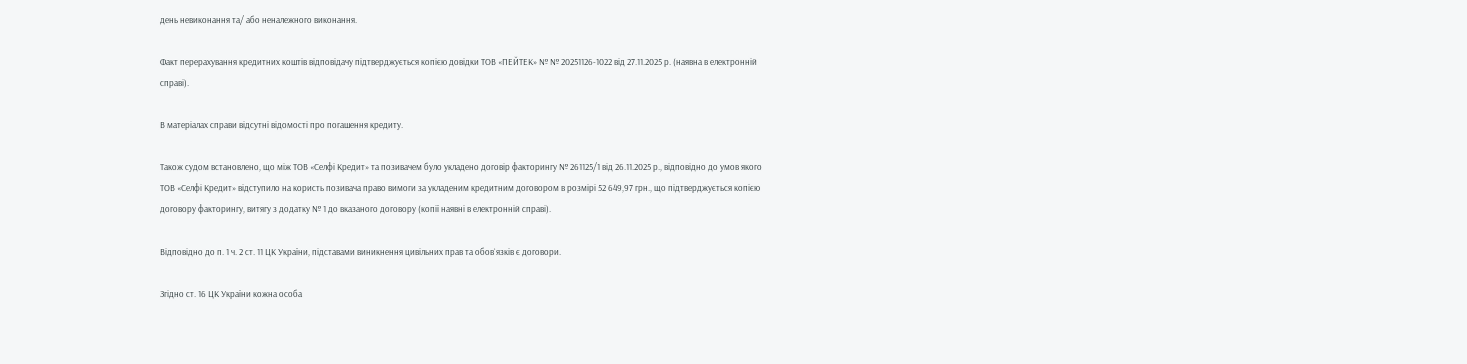день невиконання та/ або неналежного виконання.

Факт перерахування кредитних коштів відповідачу підтверджується копією довідки ТОВ «ПЕЙТЕК» № № 20251126-1022 від 27.11.2025 р. (наявна в електронній справі).

В матеріалах справи відсутні відомості про погашення кредиту.

Також судом встановлено, що між ТОВ «Селфі Кредит» та позивачем було укладено договір факторингу № 261125/1 від 26.11.2025 р., відповідно до умов якого ТОВ «Селфі Кредит» відступило на користь позивача право вимоги за укладеним кредитним договором в розмірі 52 649,97 грн., що підтверджується копією договору факторингу, витягу з додатку № 1 до вказаного договору (копії наявні в електронній справі).

Відповідно до п. 1 ч. 2 ст. 11 ЦК України, підставами виникнення цивільних прав та обов`язків є договори.

Згідно ст. 16 ЦК України кожна особа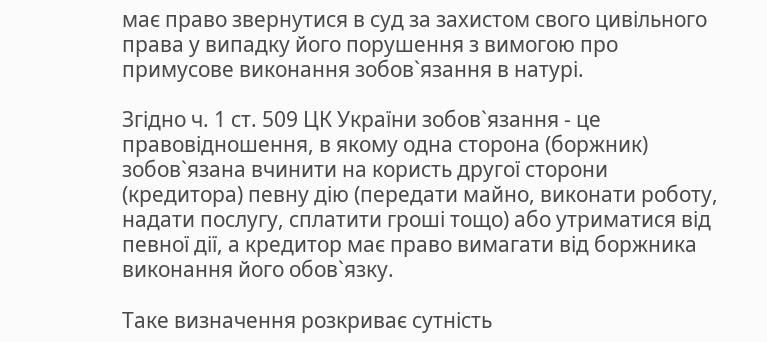має право звернутися в суд за захистом свого цивільного права у випадку його порушення з вимогою про примусове виконання зобов`язання в натурі.

Згідно ч. 1 ст. 509 ЦК України зобов`язання - це правовідношення, в якому одна сторона (боржник) зобов`язана вчинити на користь другої сторони (кредитора) певну дію (передати майно, виконати роботу, надати послугу, сплатити гроші тощо) або утриматися від певної дії, а кредитор має право вимагати від боржника виконання його обов`язку.

Таке визначення розкриває сутність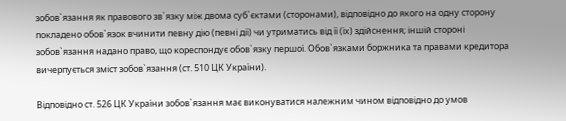зобов`язання як правового зв`язку між двома суб`єктами (сторонами), відповідно до якого на одну сторону покладено обов`язок вчинити певну дію (певні дії) чи утриматись від її (їх) здійснення; іншій стороні зобов`язання надано право, що кореспондує обов`язку першої. Обов`язками боржника та правами кредитора вичерпується зміст зобов`язання (ст. 510 ЦК України).

Відповідно ст. 526 ЦК України зобов`язання має виконуватися належним чином відповідно до умов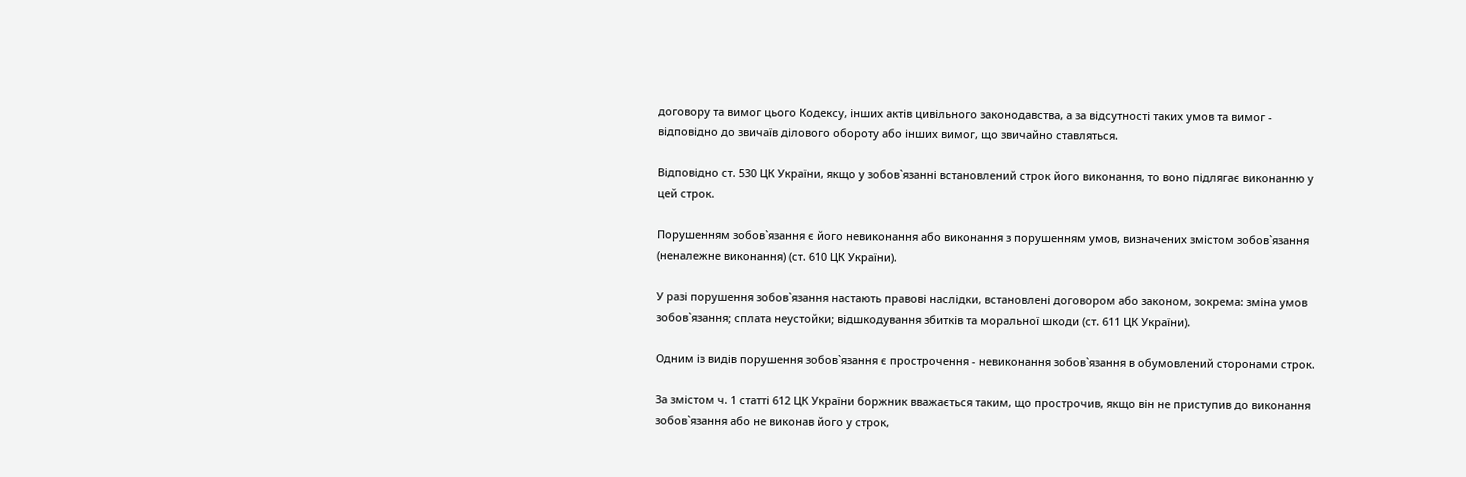договору та вимог цього Кодексу, інших актів цивільного законодавства, а за відсутності таких умов та вимог - відповідно до звичаїв ділового обороту або інших вимог, що звичайно ставляться.

Відповідно ст. 530 ЦК України, якщо у зобов`язанні встановлений строк його виконання, то воно підлягає виконанню у цей строк.

Порушенням зобов`язання є його невиконання або виконання з порушенням умов, визначених змістом зобов`язання (неналежне виконання) (ст. 610 ЦК України).

У разі порушення зобов`язання настають правові наслідки, встановлені договором або законом, зокрема: зміна умов зобов`язання; сплата неустойки; відшкодування збитків та моральної шкоди (ст. 611 ЦК України).

Одним із видів порушення зобов`язання є прострочення - невиконання зобов`язання в обумовлений сторонами строк.

За змістом ч. 1 статті 612 ЦК України боржник вважається таким, що прострочив, якщо він не приступив до виконання зобов`язання або не виконав його у строк,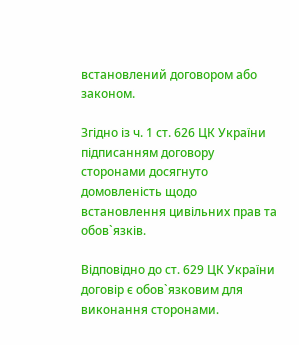встановлений договором або законом.

Згідно із ч. 1 ст. 626 ЦК України підписанням договору сторонами досягнуто домовленість щодо встановлення цивільних прав та обов`язків.

Відповідно до ст. 629 ЦК України договір є обов`язковим для виконання сторонами.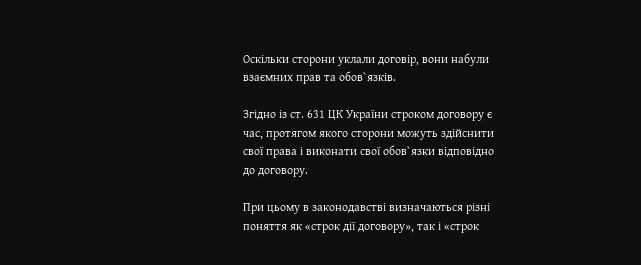Оскільки сторони уклали договір, вони набули взаємних прав та обов`язків.

Згідно із ст. 631 ЦК України строком договору є час, протягом якого сторони можуть здійснити свої права і виконати свої обов`язки відповідно до договору.

При цьому в законодавстві визначаються різні поняття як «строк дії договору», так і «строк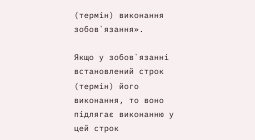(термін) виконання зобов`язання».

Якщо у зобов`язанні встановлений строк (термін) його виконання, то воно підлягає виконанню у цей строк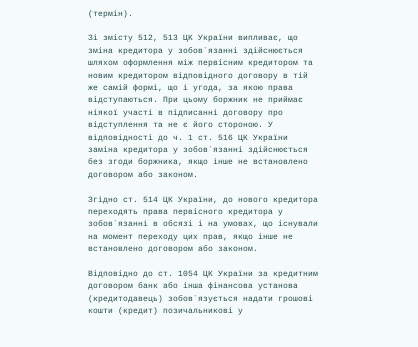(термін).

Зі змісту 512, 513 ЦК України випливає, що зміна кредитора у зобов`язанні здійснюється шляхом оформлення між первісним кредитором та новим кредитором відповідного договору в тій же самій формі, що і угода, за якою права відступаються. При цьому боржник не приймає ніякої участі в підписанні договору про відступлення та не є його стороною. У відповідності до ч. 1 ст. 516 ЦК України заміна кредитора у зобов`язанні здійснюється без згоди боржника, якщо інше не встановлено договором або законом.

Згідно ст. 514 ЦК України, до нового кредитора переходять права первісного кредитора у зобов`язанні в обсязі і на умовах, що існували на момент переходу цих прав, якщо інше не встановлено договором або законом.

Відповідно до ст. 1054 ЦК України за кредитним договором банк або інша фінансова установа (кредитодавець) зобов`язується надати грошові кошти (кредит) позичальникові у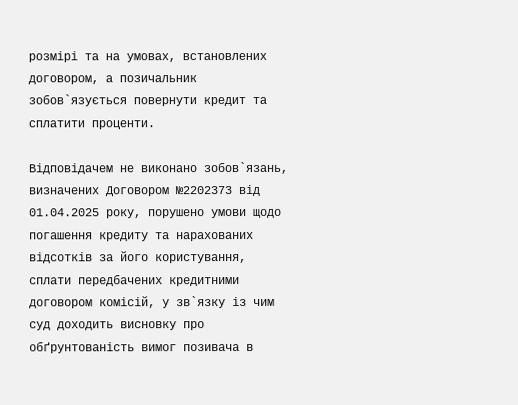розмірі та на умовах, встановлених договором, а позичальник зобов`язується повернути кредит та сплатити проценти.

Відповідачем не виконано зобов`язань, визначених Договором №2202373 від 01.04.2025 року, порушено умови щодо погашення кредиту та нарахованих відсотків за його користування, сплати передбачених кредитними договором комісій, у зв`язку із чим суд доходить висновку про обґрунтованість вимог позивача в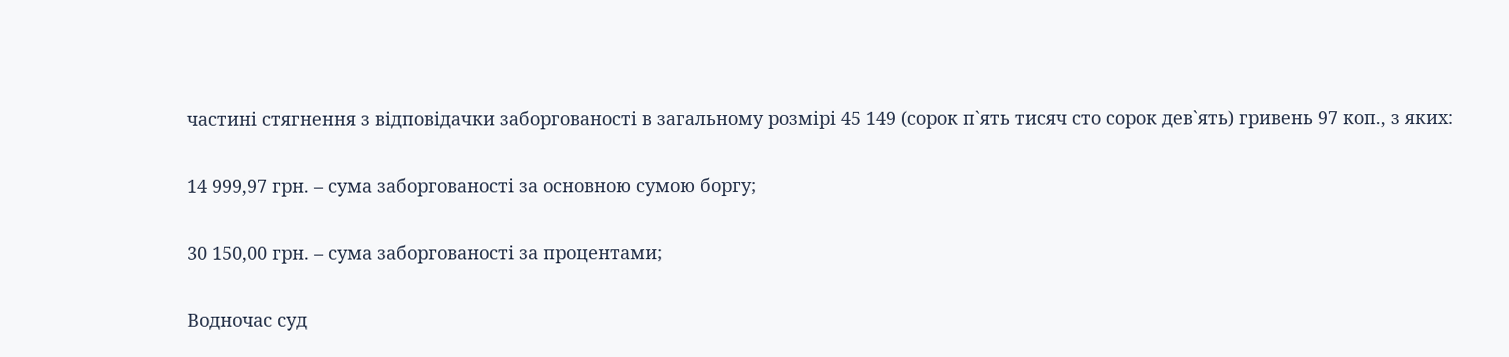частині стягнення з відповідачки заборгованості в загальному розмірі 45 149 (сорок п`ять тисяч сто сорок дев`ять) гривень 97 коп., з яких:

14 999,97 грн. – сума заборгованості за основною сумою боргу;

30 150,00 грн. – сума заборгованості за процентами;

Водночас суд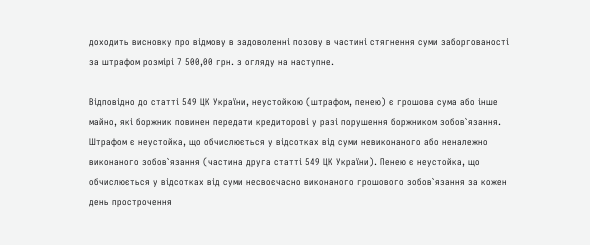доходить висновку про відмову в задоволенні позову в частині стягнення суми заборгованості за штрафом розмірі 7 500,00 грн. з огляду на наступне.

Відповідно до статті 549 ЦК України, неустойкою (штрафом, пенею) є грошова сума або інше майно, які боржник повинен передати кредиторові у разі порушення боржником зобов`язання. Штрафом є неустойка, що обчислюється у відсотках від суми невиконаного або неналежно виконаного зобов`язання (частина друга статті 549 ЦК України). Пенею є неустойка, що обчислюється у відсотках від суми несвоєчасно виконаного грошового зобов`язання за кожен день прострочення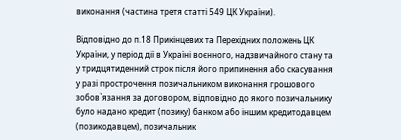виконання (частина третя статті 549 ЦК України).

Відповідно до п.18 Прикінцевих та Перехідних положень ЦК України, у період дії в Україні воєнного, надзвичайного стану та у тридцятиденний строк після його припинення або скасування у разі прострочення позичальником виконання грошового зобов`язання за договором, відповідно до якого позичальнику було надано кредит (позику) банком або іншим кредитодавцем (позикодавцем), позичальник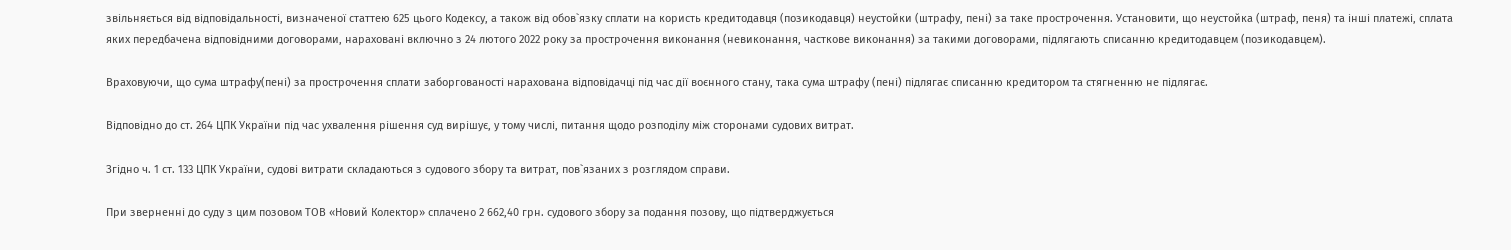звільняється від відповідальності, визначеної статтею 625 цього Кодексу, а також від обов`язку сплати на користь кредитодавця (позикодавця) неустойки (штрафу, пені) за таке прострочення. Установити, що неустойка (штраф, пеня) та інші платежі, сплата яких передбачена відповідними договорами, нараховані включно з 24 лютого 2022 року за прострочення виконання (невиконання, часткове виконання) за такими договорами, підлягають списанню кредитодавцем (позикодавцем).

Враховуючи, що сума штрафу(пені) за прострочення сплати заборгованості нарахована відповідачці під час дії воєнного стану, така сума штрафу (пені) підлягає списанню кредитором та стягненню не підлягає.

Відповідно до ст. 264 ЦПК України під час ухвалення рішення суд вирішує, у тому числі, питання щодо розподілу між сторонами судових витрат.

Згідно ч. 1 ст. 133 ЦПК України, судові витрати складаються з судового збору та витрат, пов`язаних з розглядом справи.

При зверненні до суду з цим позовом ТОВ «Новий Колектор» сплачено 2 662,40 грн. судового збору за подання позову, що підтверджується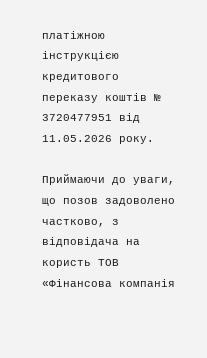платіжною інструкцією кредитового переказу коштів № 3720477951 від 11.05.2026 року.

Приймаючи до уваги, що позов задоволено частково, з відповідача на користь ТОВ «Фінансова компанія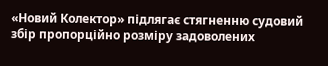«Новий Колектор» підлягає стягненню судовий збір пропорційно розміру задоволених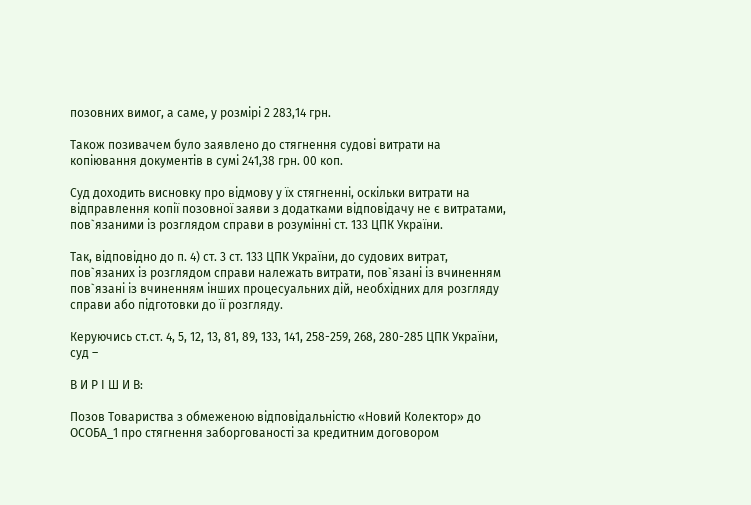позовних вимог, а саме, у розмірі 2 283,14 грн.

Також позивачем було заявлено до стягнення судові витрати на копіювання документів в сумі 241,38 грн. 00 коп.

Суд доходить висновку про відмову у їх стягненні, оскільки витрати на відправлення копії позовної заяви з додатками відповідачу не є витратами, пов`язаними із розглядом справи в розумінні ст. 133 ЦПК України.

Так, відповідно до п. 4) ст. 3 ст. 133 ЦПК України, до судових витрат, пов`язаних із розглядом справи належать витрати, пов`язані із вчиненням пов`язані із вчиненням інших процесуальних дій, необхідних для розгляду справи або підготовки до її розгляду.

Керуючись ст.ст. 4, 5, 12, 13, 81, 89, 133, 141, 258-259, 268, 280-285 ЦПК України, суд –

В И Р І Ш И В:

Позов Товариства з обмеженою відповідальністю «Новий Колектор» до ОСОБА_1 про стягнення заборгованості за кредитним договором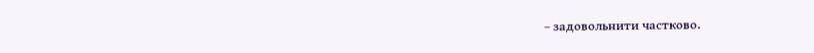– задовольнити частково.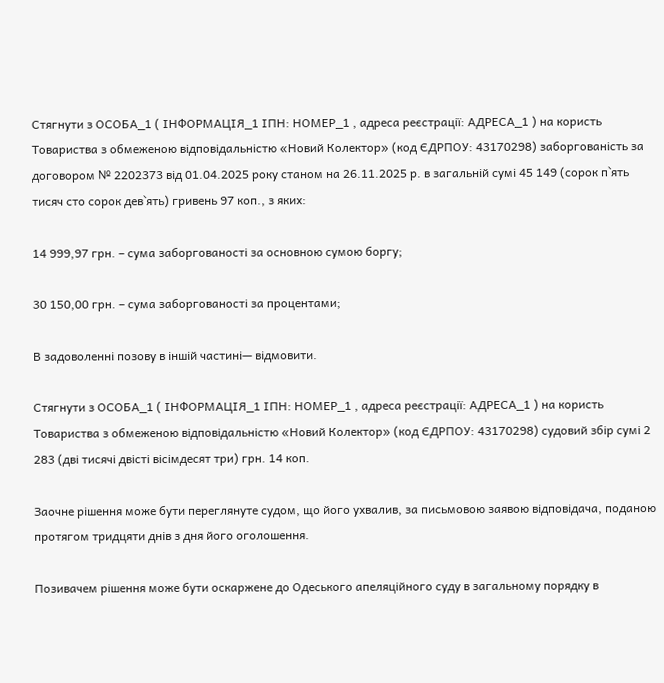Стягнути з ОСОБА_1 ( ІНФОРМАЦІЯ_1 ІПН: НОМЕР_1 , адреса реєстрації: АДРЕСА_1 ) на користь Товариства з обмеженою відповідальністю «Новий Колектор» (код ЄДРПОУ: 43170298) заборгованість за договором № 2202373 від 01.04.2025 року станом на 26.11.2025 р. в загальній сумі 45 149 (сорок п`ять тисяч сто сорок дев`ять) гривень 97 коп., з яких:

14 999,97 грн. – сума заборгованості за основною сумою боргу;

30 150,00 грн. – сума заборгованості за процентами;

В задоволенні позову в іншій частині— відмовити.

Стягнути з ОСОБА_1 ( ІНФОРМАЦІЯ_1 ІПН: НОМЕР_1 , адреса реєстрації: АДРЕСА_1 ) на користь Товариства з обмеженою відповідальністю «Новий Колектор» (код ЄДРПОУ: 43170298) судовий збір сумі 2 283 (дві тисячі двісті вісімдесят три) грн. 14 коп.

Заочне рішення може бути переглянуте судом, що його ухвалив, за письмовою заявою відповідача, поданою протягом тридцяти днів з дня його оголошення.

Позивачем рішення може бути оскаржене до Одеського апеляційного суду в загальному порядку в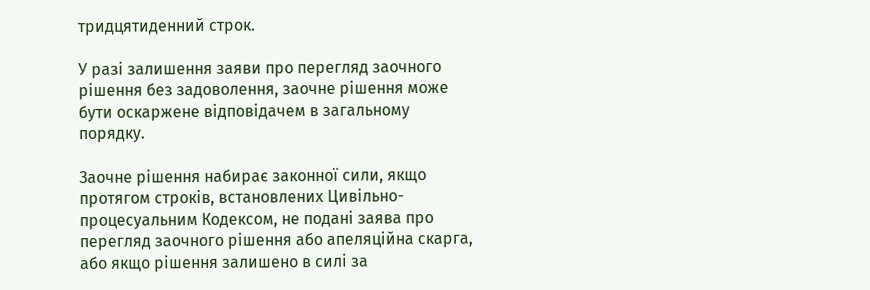тридцятиденний строк.

У разі залишення заяви про перегляд заочного рішення без задоволення, заочне рішення може бути оскаржене відповідачем в загальному порядку.

Заочне рішення набирає законної сили, якщо протягом строків, встановлених Цивільно-процесуальним Кодексом, не подані заява про перегляд заочного рішення або апеляційна скарга, або якщо рішення залишено в силі за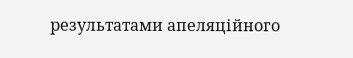результатами апеляційного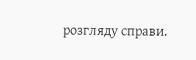розгляду справи.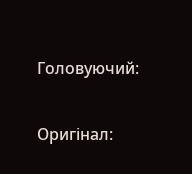Головуючий:

Оригінал: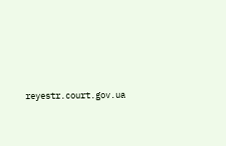reyestr.court.gov.ua